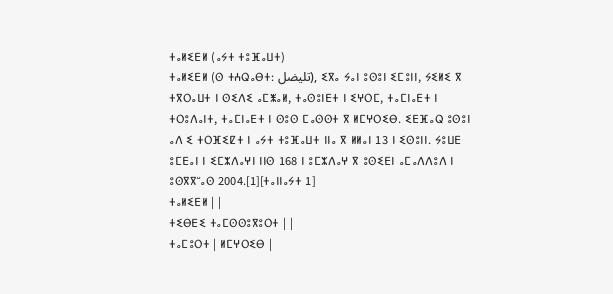ⵜⴰⵍⵉⴹⵍ (ⴰⵢⵜ ⵜⵓⴼⴰⵡⵜ)
ⵜⴰⵍⵉⴹⵍ (ⵙ ⵜⵄⵕⴰⴱⵜ: تليضل), ⵉⴳⴰ ⵢⴰⵏ ⵓⵙⵓⵏ ⵉⵎⵓⵏⵏ, ⵢⵉⵍⵉ ⴳ ⵜⴳⵔⴰⵡⵜ ⵏ ⵙⵉⴷⵉ ⴰⵎⵥⴰⵍ, ⵜⴰⵙⵓⵏⴹⵜ ⵏ ⵉⵖⵔⵎ, ⵜⴰⵎⵏⴰⴹⵜ ⵏ ⵜⵔⵓⴷⴰⵏⵜ, ⵜⴰⵎⵏⴰⴹⵜ ⵏ ⵙⵓⵙ ⵎⴰⵙⵙⵜ ⴳ ⵍⵎⵖⵔⵉⴱ. ⵉⴹⴼⴰⵕ ⵓⵙⵓⵏ ⴰⴷ ⵉ ⵜⵔⴼⵉⵇⵜ ⵏ ⴰⵢⵜ ⵜⵓⴼⴰⵡⵜ ⵏⵏⴰ ⴳ ⵍⵍⴰⵏ 13 ⵏ ⵉⵙⵓⵏⵏ. ⵢⵓⵡⴹ ⵓⵎⴹⴰⵏ ⵏ ⵉⵎⵣⴷⴰⵖⵏ ⵏⵏⵙ 168 ⵏ ⵓⵎⵣⴷⴰⵖ ⴳ ⵓⵙⵉⴹⵏ ⴰⵎⴰⴷⴷⵓⴷ ⵏ ⵓⵙⴳⴳⵯⴰⵙ 2004.[1][ⵜⴰⵏⵏⴰⵢⵜ 1]
ⵜⴰⵍⵉⴹⵍ | |
ⵜⵉⴱⴹⵉ ⵜⴰⵎⵙⵙⵓⴳⵓⵔⵜ | |
ⵜⴰⵎⵓⵔⵜ | ⵍⵎⵖⵔⵉⴱ |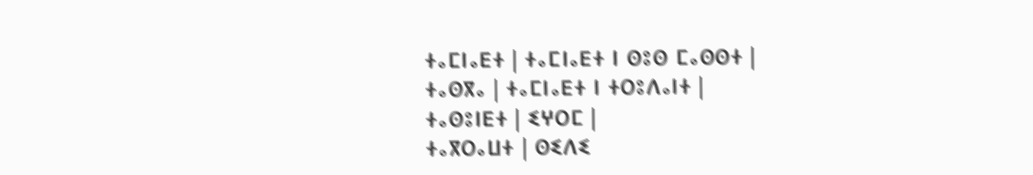ⵜⴰⵎⵏⴰⴹⵜ | ⵜⴰⵎⵏⴰⴹⵜ ⵏ ⵙⵓⵙ ⵎⴰⵙⵙⵜ |
ⵜⴰⵙⴳⴰ | ⵜⴰⵎⵏⴰⴹⵜ ⵏ ⵜⵔⵓⴷⴰⵏⵜ |
ⵜⴰⵙⵓⵏⴹⵜ | ⵉⵖⵔⵎ |
ⵜⴰⴳⵔⴰⵡⵜ | ⵙⵉⴷⵉ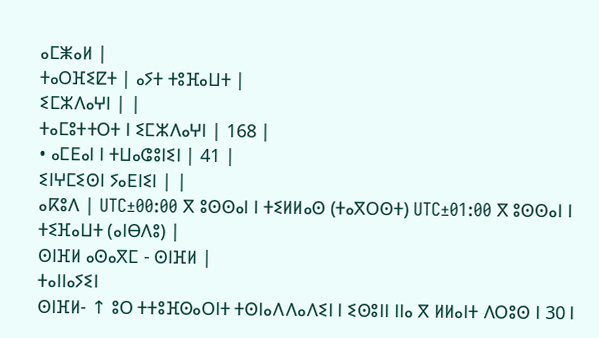ⴰⵎⵥⴰⵍ |
ⵜⴰⵔⴼⵉⵇⵜ | ⴰⵢⵜ ⵜⵓⴼⴰⵡⵜ |
ⵉⵎⵣⴷⴰⵖⵏ | |
ⵜⴰⵎⵓⵜⵜⵔⵜ ⵏ ⵉⵎⵣⴷⴰⵖⵏ | 168 |
• ⴰⵎⴹⴰⵏ ⵏ ⵜⵡⴰⵛⵓⵏⵉⵏ | 41 |
ⵉⵏⵖⵎⵉⵙⵏ ⵢⴰⴹⵏⵉⵏ | |
ⴰⴽⵓⴷ | UTC±00:00 ⴳ ⵓⵙⵙⴰⵏ ⵏ ⵜⵉⵍⵍⴰⵙ (ⵜⴰⴳⵔⵙⵜ) UTC±01:00 ⴳ ⵓⵙⵙⴰⵏ ⵏ ⵜⵉⴼⴰⵡⵜ (ⴰⵏⴱⴷⵓ) |
ⵙⵏⴼⵍ ⴰⵙⴰⴳⵎ - ⵙⵏⴼⵍ |
ⵜⴰⵏⵏⴰⵢⵉⵏ
ⵙⵏⴼⵍ- ↑ ⵓⵔ ⵜⵜⵓⴼⵙⴰⵔⵏⵜ ⵜⵙⵏⴰⴷⴷⴰⴷⵉⵏ ⵏ ⵉⵙⵓⵏⵏ ⵏⵏⴰ ⴳ ⵍⵍⴰⵏⵜ ⴷⵔⵓⵙ ⵏ 30 ⵏ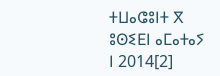ⵜⵡⴰⵛⵓⵏⵜ ⴳ ⵓⵙⵉⴹⵏ ⴰⵎⴰⵜⴰⵢ ⵏ 2014[2]